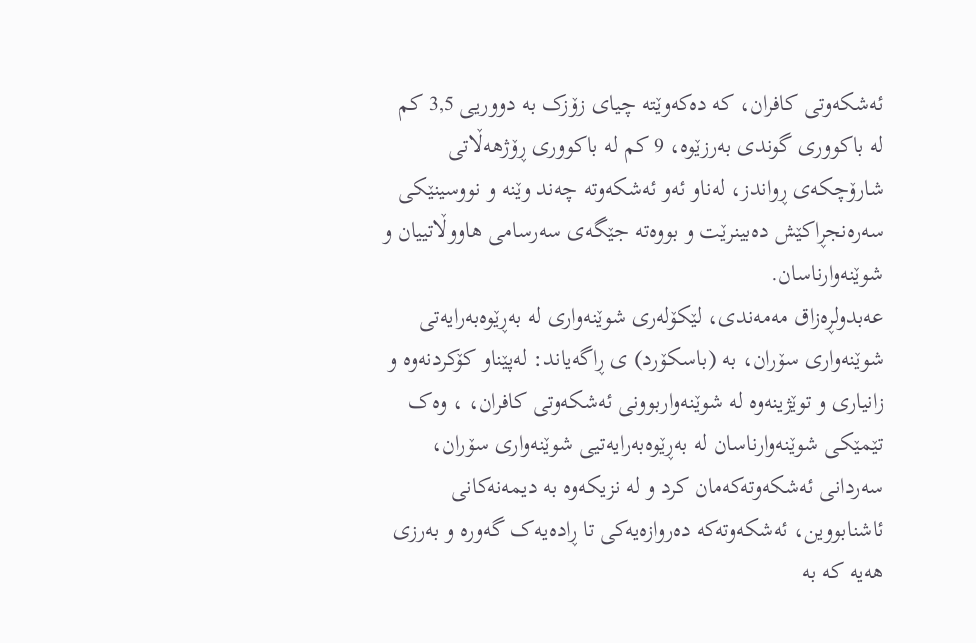ئەشکەوتی کافران، کە دەکەوێتە چیای زۆزک بە دووریی 3,5 کم لە باکووری گوندی بەرزێوە، 9 کم لە باکووری ڕۆژهەڵاتی شارۆچکەی ڕواندز، لەناو ئەو ئەشکەوتە چەند وێنە و نووسینێکی سەرەنجڕاکێش دەبینرێت و بووەتە جێگەی سەرسامی هاووڵاتییان و شوێنەوارناسان.
عەبدولڕەزاق مەمەندی، لێکۆلەری شوێنەواری لە بەڕێوەبەرایەتی شوێنەواری سۆران، بە (باسکۆرد) ی ڕاگەیاند: لەپێناو کۆکردنەوە و زانیاری و توێژینەوە لە شوێنەواربوونی ئەشکەوتی کافران، ، وەک تێمێکی شوێنەوارناسان لە بەڕێوەبەرایەتیی شوێنەواری سۆران، سەردانی ئەشکەوتەکەمان کرد و لە نزیکەوە بە دیمەنەکانی ئاشنابووین، ئەشکەوتەکە دەروازەیەکی تا ڕادەیەک گەورە و بەرزی هەیە کە بە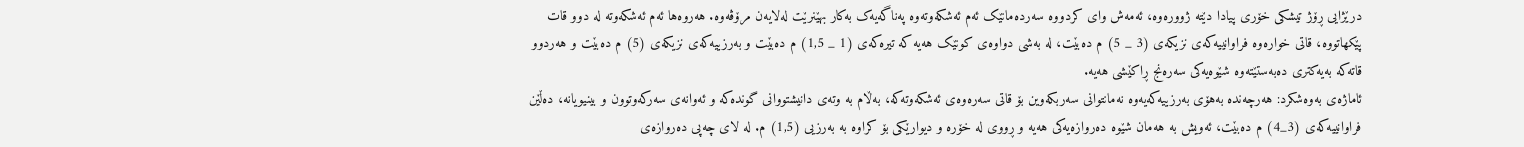درێژایی ڕۆژ تیشکی خۆری پیادا دێتە ژوورەوە، ئەمەش وای کردووە سەردەمانێک ئەم ئەشکەوتەوە پەناگەیەک بەکار بهێنرێت لەلایەن مرۆڤەوە. هەروەها ئەم ئەشکەوتە لە دوو قات پێکهاتووە، قاتی خوارەوە فراوانییەکەی نزیکەی (3 _ 5) م دەبێت، لە بەشی دواوەی کونێک هەیە کە تیرەکەی (1 _ 1,5) م دەبێت و بەرزییەکەی نزیکەی (5) م دەبێت و هەردوو قاتەکە بەیەکتری دەبەستێتەوە شێوەیەکی سەرەنج ڕاکێشی هەیە.
ئاماژەی بەوەشکرد: هەرچەندە بەهۆی بەرزییەکەیەوە نەمانتوانی سەربکەوین بۆ قاتی سەرەوەی ئەشکەوتەکە، بەڵام بە وتەی دانیشتووانی گوندەکە و ئەوانەی سەرکەوتوون و بینیویانە، دەڵێن فراوانییەکەی (3_4) م دەبێت، ئەویش بە هەمان شێوە دەروازەیەکی هەیە و ڕووی لە خۆرە و دیوارێکی بۆ کراوە بە بەرزیی (1,5) م. لە لای چەپی دەروازەی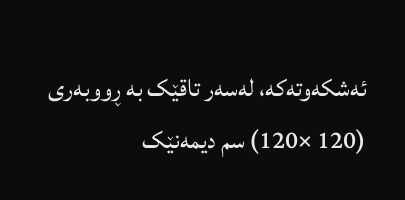ئەشکەوتەکە، لەسەر تاقێک بە ڕووبەری (120 ×120) سم دیمەنێک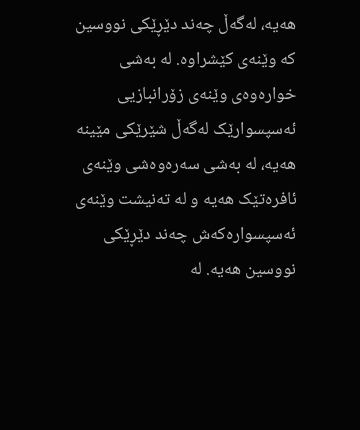هەیە، لەگەڵ چەند دێڕێکی نووسین کە وێنەی کێشراوە. لە بەشی خوارەوەی وێنەی زۆرانبازیی ئەسپسوارێک لەگەڵ شێرێکی مێینە هەیە، لە بەشی سەرەوەشی وێنەی ئافرەتێک هەیە و لە تەنیشت وێنەی ئەسپسوارەکەش چەند دێڕێکی نووسین هەیە. لە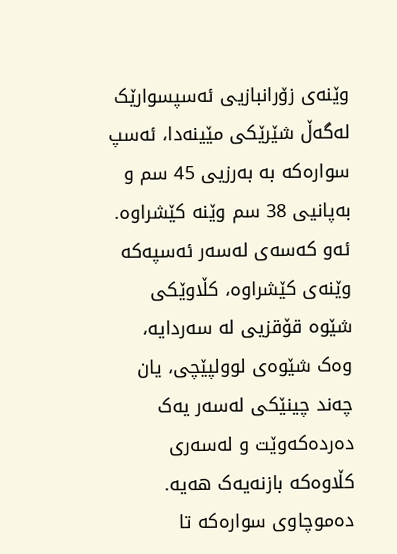وێنەی زۆرانبازیی ئەسپسوارێک لەگەڵ شێرێکی مێینەدا، ئەسپ سوارەکە بە بەرزیی 45 سم و بەپانیی 38 سم وێنە کێشراوە.
ئەو کەسەی لەسەر ئەسپەکە وێنەی کێشراوە، کڵاوێکی شێوە قۆقزیی لە سەردایە، وەک شێوەی لوولپێچی، یان چەند چینێکی لەسەر یەک دەردەکەوێت و لەسەری کڵاوەکە بازنەیەک هەیە. دەموچاوی سوارەکە تا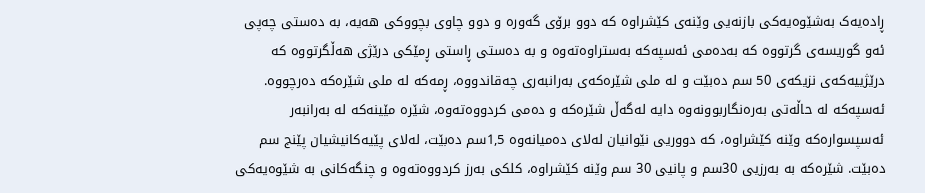ڕادەیەک بەشێوەیەکی بازنەیی وێنەی کێشراوە کە دوو برۆی گەورە و دوو چاوی بچووکی هەیە، بە دەستی چەپی ئەو گوریسەی گرتووە کە بەدەمی ئەسپەکە بەستراوەتەوە و بە دەستی ڕاستی ڕمێکی درێژی هەڵگرتووە کە درێژییەکەی نزیکەی 50 سم دەبێت و لە ملی شێرەکەی بەرانبەری چەقاندووە، ڕمەکە لە ملی شێرەکە دەرچووە. ئەسپەکە لە حاڵەتی بەرەنگاربوونەوە دایە لەگەڵ شێرەکە و دەمی کردووەتەوە، شێرە مێینەکە لە بەرانبەر ئەسپسوارەکە وێنە کێشراوە، کە دووریی نێوانیان لەلای دەمیانەوە 1,5سم دەبێت، لەلای پێیەکانیشیان پێنج سم دەبێت. شێرەکە بە بەرزیی 30سم و پانیی 30 سم وێنە کێشراوە، کلکی بەرز کردووەتەوە و چنگەکانی بە شێوەیەکی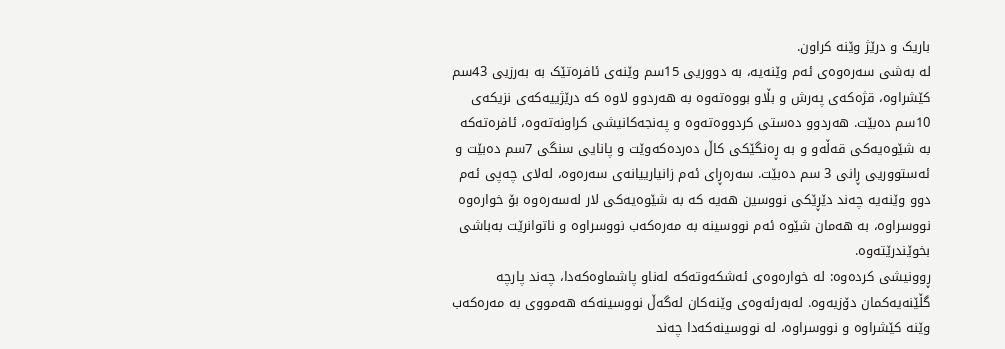باریک و درێژ وێنە کراون.
لە بەشی سەرەوەی ئەم وێنەیە، بە دووریی 15سم وێنەی ئافرەتێک بە بەرزیی 43سم کێشراوە، قژەکەی پەرش و بڵاو بووەتەوە بە هەردوو لاوە کە درێژییەکەی نزیکەی 10سم دەبێت. هەردوو دەستی کردووەتەوە و پەنجەکانیشی کراونەتەوە، ئافرەتەکە بە شێوەیەکی قەڵەو و بە ڕەنگێکی کاڵ دەردەکەوێت و پانایی سنگی 7سم دەبێت و ئەستووریی ڕانی 3 سم دەبێت. سەرەڕای ئەم زانیارییانەی سەرەوە، لەلای چەپی ئەم دوو وێنەیە چەند دێڕێکی نووسین هەیە کە بە شێوەیەکی لار لەسەرەوە بۆ خوارەوە نووسراوە، بە هەمان شێوە ئەم نووسینە بە مەرەکەب نووسراوە و ناتوانرێت بەباشی بخوێندرێتەوە.
ڕوونیشی کردەوە: لە خوارەوەی ئەشکەوتەکە لەناو پاشماوەکەدا، چەند پارچە گڵێنەیەکمان دۆزیەوە. لەبەرئەوەی وێنەکان لەگەڵ نووسینەکە هەمووی بە مەرەکەب وێنە کێشراوە و نووسراوە، لە نووسینەکەدا چەند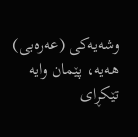وشەیەکی (عەرەبی) هەیە، پێمان وایە تێکڕای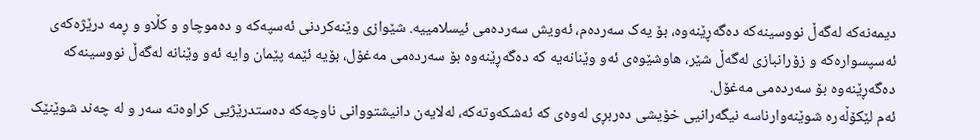دیمەنەکە لەگەڵ نووسینەکە دەگەڕێنەوە، بۆ یەک سەردەم، ئەویش سەردەمی ئیسلامییە. شێوازی وێنەکردنی ئەسپەکە و دەموچاو و کڵاو و ڕمە درێژەکەی ئەسپسوارەکە و زۆرانبازی لەگەڵ شێر، هاوشێوەی ئەو وێنانەیە کە دەگەڕێنەوە بۆ سەردەمی مەغۆل، بۆیە ئێمە پێمان وایە ئەو وێنانە لەگەڵ نووسینەکە دەگەڕێنەوە بۆ سەردەمی مەغۆل.
ئەم لێکۆڵەرە شوێنەوارناسە نیگەرانیی خۆیشی دەربڕی لەوەی کە ئەشکەوتەکە، لەلایەن دانیشتووانی ناوچەکە دەستدرێژیی کراوەتە سەر و لە چەند شوێنێک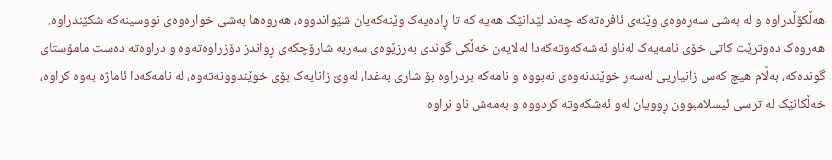هەڵکۆڵدراوە و لە بەشی سەرەوەی وێنەی ئافرەتەکە چەند لێدانێک هەیە کە تا ڕادەیەک وێنەکەیان شێواندووە، هەروەها بەشی خوارەوەی نووسینەکە شکێندراوە. هەروەک دەوترێت کاتی خۆی نامەیەک لەناو ئەشەکەوتەکەدا لەلایەن خەڵکی گوندی بەرزێوەی سەربە شارۆچکەی ڕواندز دۆزراوەتەوە و دراوەتە دەست مامۆستای گوندەکە، بەڵام هیچ کەس زانیاریی لەسەر خوێندنەوەی نەبووە و نامەکە بردراوە بۆ شاری بەغدا، لەوێ زانایەک بۆی خوێندوونەتەوە، لە نامەکەدا ئاماژە بەوە کراوە، خەڵکانێک لە ترسی ئیسلامبوون ڕوویان لەو ئەشکەوتە کردووە و بەمەش ناو نراوە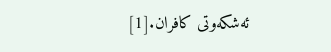ئەشکەوتی کافران.[1]